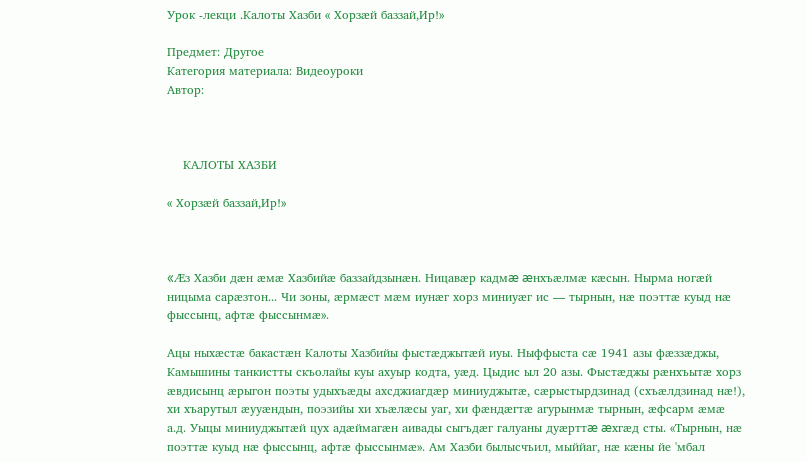Урок -лекци .Калоты Хазби « Хорзæй баззай,Ир!»

Предмет: Другое
Категория материала: Видеоуроки
Автор:



    КАЛОТЫ ХАЗБИ

« Хорзæй баззай,Ир!»



«Æз Хазби дæн æмæ Хазбийæ баззайдзынæн. Ницавæр кадмæ æнхъæлмæ кæсын. Нырма ногæй ницыма сарæзтон... Чи зоны, æрмæст мæм иунæг хорз миниуæг ис — тырнын, нæ поэттæ куыд нæ фыссынц, афтæ фыссынмæ».

Ацы ныхæстæ бакастæн Калоты Хазбийы фыстæджытæй иуы. Ныффыста сæ 1941 азы фæззæджы, Камышины танкистты скъолайы куы ахуыр кодта, уæд. Цыдис ыл 20 азы. Фыстæджы рæнхъытæ хорз æвдисынц æрыгон поэты удыхъæды ахсджиагдæр миниуджытæ, сæрыстырдзинад (схъæлдзинад нæ!), хи хъарутыл æууæндын, поэзийы хи хъæлæсы уаг, хи фæндæгтæ агурынмæ тырнын, æфсарм æмæ а.д. Уыцы миниуджытæй цух адæймагæн аивады сыгъдæг галуаны дуæрттæ æхгæд сты. «Тырнын, нæ поэттæ куыд нæ фыссынц, афтæ фыссынмæ». Ам Хазби былысчъил, мыййаг, нæ кæны йе 'мбал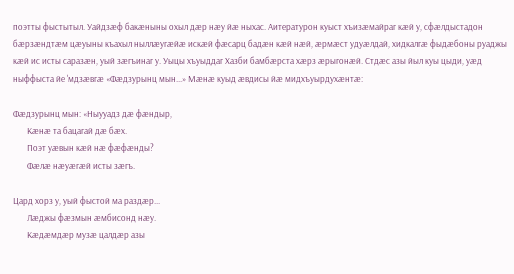поэтты фыстытыл. Уайдзæф бакæныны охыл дæр нæу йæ ныхас. Аитературон куыст хъизæмайраг кæй у, сфæлдыстадон бæрзæндтæм цæуыны къахыл ныллæугæйæ искæй фæсарц бадæн кæй нæй, æрмæст удуæлдай, хидкалгæ фыдæбоны руаджы кæй ис исты саразæн, уый зæгъинаг у. Уыцы хъуыддаг Хазби бамбæрста хæрз æрыгонæй. Стдæс азы йыл куы цыди, уæд ныффыста йе 'мдзæвгæ «Фæдзурынц мын...» Мæнæ куыд æвдисы йæ мидхъуырдухæнтæ:

Фæдзурынц мын: «Ныууадз дæ фæндыр,
       Кæнæ та бацагай дæ бæх.
       Поэт уæвын кæй нæ фæфæнды?
       Фæлæ нæуæгæй исты зæгъ.

Цард хорз у, уый фыстой ма раздæр...
       Лæджы фæзмын æмбисонд нæу.
       Кæдæмдæр музæ цалдæр азы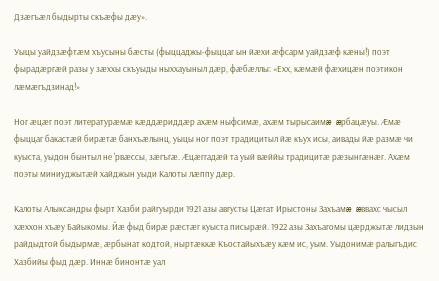Дзæгъæл быдырты скъæфы дæу».

Уыцы уайдзæфтæм хъусыны бæсты (фыццаджы-фыццаг ын йæхи æфсарм уайдзæф кæны!) поэт фырадæргæй разы у зæххы скъуыды ныххауыныл дæр, фæбæллы: «Ехх, кæмæй фæхицæн поэтикон лæмæгъдзинад!»

Ног æцæг поэт литературæмæ кæддæриддæр ахæм ныфсимæ, ахæм тырысаимæ æрбацæуы. Æмæ фыццаг бакастæй бирæтæ банхъæлынц, уыцы ног поэт традицитыл йæ къух исы, аивады йæ размæ чи куыста, уыдон бынтыл не 'рвæссы, зæгъгæ. Æцæггадæй та уый вæййы традицитæ рæзынгæнæг. Ахæм поэты миниуджытæй хайджын уыди Калоты лæппу дæр.

Калоты Алыксандры фырт Хазби райгуырди 1921 азы августы Цæгат Ирыстоны Захъамæ æввахс чысыл хæххон хъæу Байыкомы. Йæ фыд бирæ рæстæг куыста писырæй. 1922 азы Захъагомы цæрджытæ лидзын райдыдтой быдырмæ, æрбынат кодтой, ныртæккæ Къостайыхъæу кæм ис, уым. Уыдонимæ ралыгъдис Хазбийы фыд дæр. Иннæ бинонтæ уал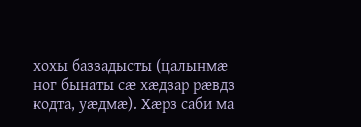хохы баззадысты (цалынмæ ног бынаты сæ хæдзар рæвдз кодта, уæдмæ). Хæрз саби ма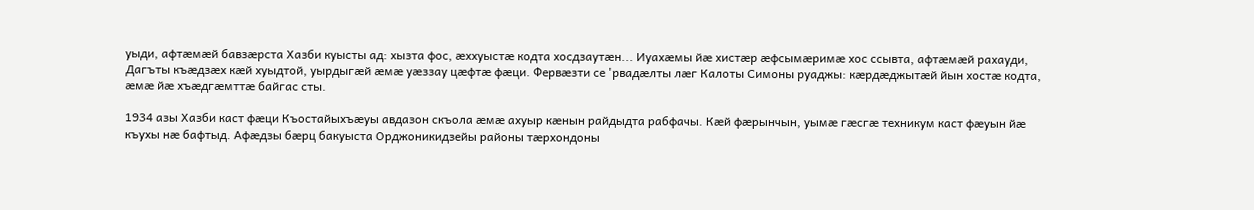уыди, афтæмæй бавзæрста Хазби куысты ад: хызта фос, æххуыстæ кодта хосдзаутæн... Иуахæмы йæ хистæр æфсымæримæ хос ссывта, афтæмæй рахауди, Дагъты къæдзæх кæй хуыдтой, уырдыгæй æмæ уæззау цæфтæ фæци. Фервæзти се 'рвадæлты лæг Калоты Симоны руаджы: кæрдæджытæй йын хостæ кодта, æмæ йæ хъæдгæмттæ байгас сты.

1934 азы Хазби каст фæци Къостайыхъæуы авдазон скъола æмæ ахуыр кæнын райдыдта рабфачы. Кæй фæрынчын, уымæ гæсгæ техникум каст фæуын йæ къухы нæ бафтыд. Афæдзы бæрц бакуыста Орджоникидзейы районы тæрхондоны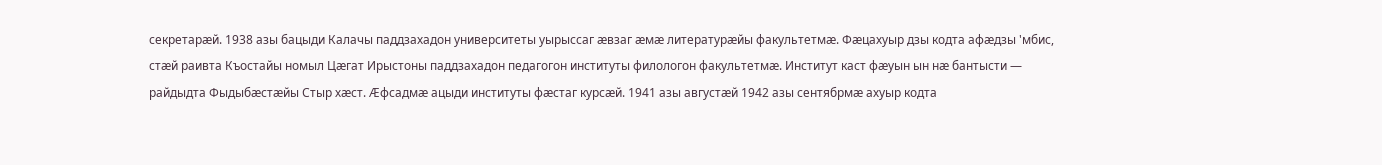секретарæй. 1938 азы бацыди Калачы паддзахадон университеты уырыссаг æвзаг æмæ литературæйы факультетмæ. Фæцахуыр дзы кодта афæдзы 'мбис, стæй раивта Къостайы номыл Цæгат Ирыстоны паддзахадон педагогон институты филологон факультетмæ. Институт каст фæуын ын нæ бантысти — райдыдта Фыдыбæстæйы Стыр хæст. Æфсадмæ ацыди институты фæстаг курсæй. 1941 азы августæй 1942 азы сентябрмæ ахуыр кодта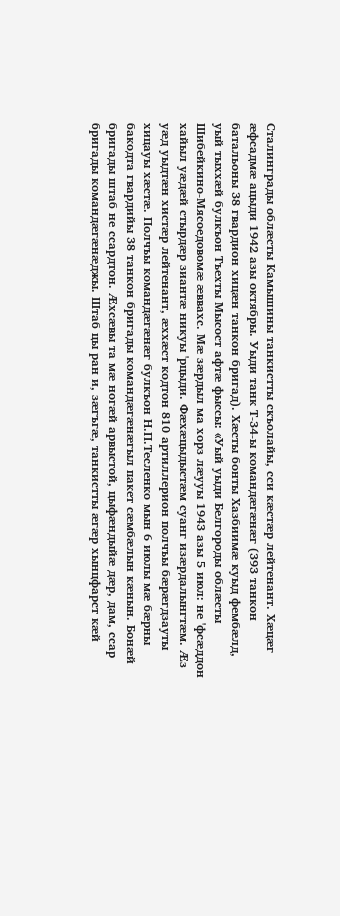Сталинграды облæсты Камышины танкистты скъолайы, сси кæстæр лейтенант. Хæцæг æфсадмæ ацыди 1942 азы октябры. Уыди танк Т-34-ы командæгæнæг (393 танкон батальоны 38 гвардион хицæн танкон бригад). Хæсты бонты Хазбиимæ куыд фембæлд, уый тыххæй булкъон Тъехты Мысост афтæ фыссы: «Уый уыди Белгороды облæсты Шибейкино-Мясоедовомæ æввахс. Мæ зæрдыл ма хорз лæууы 1943 азы 5 июл: не 'фсæддон хайыл уæдæй стырдæр зиантæ никуы 'рцыди. Фæхæцыдыстæм суанг изæрдалынгтæм. Æз уæд уыдтæн хистæр лейтенант, æххæст кодтон 810 артиллерион полчъы бæрæгдзауты хицауы хæстæ. Полчъы командæгæнæг булкъон Н.П.Тесленко мын 6 июлы мæ бæрны бакодта гвардийы 38 танкон бригады командæгæнæгыл пакет сæмбæлын кæнын. Бонæй бригады штаб не ссардтон. Æхсæвы та мæ ногæй арвыстой, цыфæндыйæ дæр, дам, ссар бригады командæгæнæджы. Штаб цы ран и, зæгъгæ, танкистты æгæр хынцфарст кæй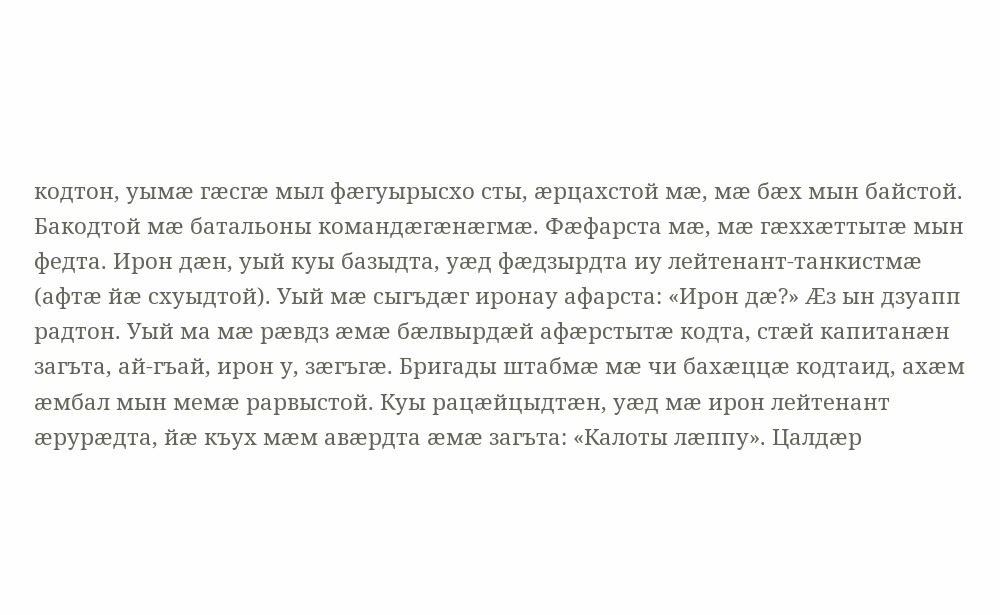кодтон, уымæ гæсгæ мыл фæгуырысхо сты, æрцахстой мæ, мæ бæх мын байстой. Бакодтой мæ батальоны командæгæнæгмæ. Фæфарста мæ, мæ гæххæттытæ мын федта. Ирон дæн, уый куы базыдта, уæд фæдзырдта иу лейтенант-танкистмæ (афтæ йæ схуыдтой). Уый мæ сыгъдæг иронау афарста: «Ирон дæ?» Æз ын дзуапп радтон. Уый ма мæ рæвдз æмæ бæлвырдæй афæрстытæ кодта, стæй капитанæн загъта, ай-гъай, ирон у, зæгъгæ. Бригады штабмæ мæ чи бахæццæ кодтаид, ахæм æмбал мын мемæ рарвыстой. Куы рацæйцыдтæн, уæд мæ ирон лейтенант æрурæдта, йæ къух мæм авæрдта æмæ загъта: «Калоты лæппу». Цалдæр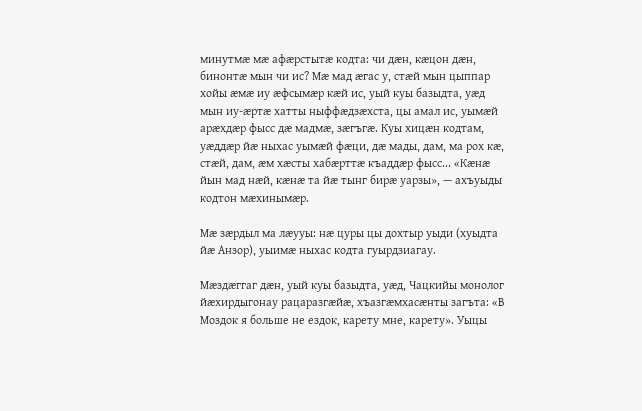минутмæ мæ афæрстытæ кодта: чи дæн, кæцон дæн, бинонтæ мын чи ис? Мæ мад æгас у, стæй мын цыппар хойы æмæ иу æфсымæр кæй ис, уый куы базыдта, уæд мын иу-æртæ хатты ныффæдзæхста, цы амал ис, уымæй арæхдæр фысс дæ мадмæ, зæгъгæ. Куы хицæн кодтам, уæддæр йæ ныхас уымæй фæци, дæ мады, дам, ма рох кæ, стæй, дам, æм хæсты хабæрттæ къаддæр фысс... «Кæнæ йын мад нæй, кæнæ та йæ тынг бирæ уарзы», — ахъуыды кодтон мæхинымæр.

Мæ зæрдыл ма лæууы: нæ цуры цы дохтыр уыди (хуыдта йæ Анзор), уыимæ ныхас кодта гуырдзиагау.

Мæздæггаг дæн, уый куы базыдта, уæд, Чацкийы монолог йæхирдыгонау рацаразгæйæ, хъазгæмхасæнты загъта: «В Моздок я больше не ездок, карету мне, карету». Уыцы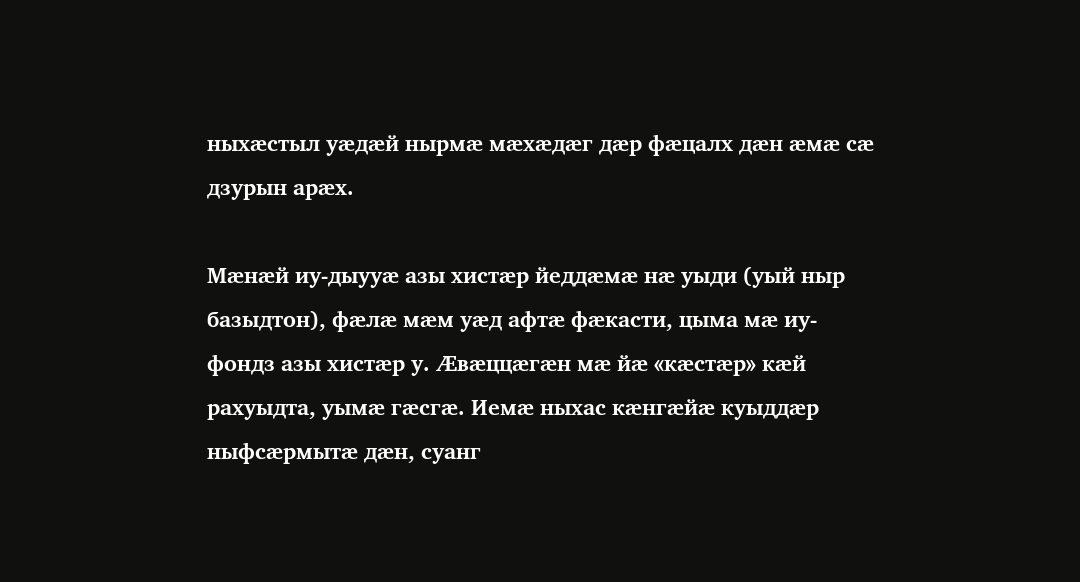ныхæстыл уæдæй нырмæ мæхæдæг дæр фæцалх дæн æмæ сæ дзурын арæх.

Мæнæй иу-дыууæ азы хистæр йеддæмæ нæ уыди (уый ныр базыдтон), фæлæ мæм уæд афтæ фæкасти, цыма мæ иу-фондз азы хистæр у. Æвæццæгæн мæ йæ «кæстæр» кæй рахуыдта, уымæ гæсгæ. Иемæ ныхас кæнгæйæ куыддæр ныфсæрмытæ дæн, суанг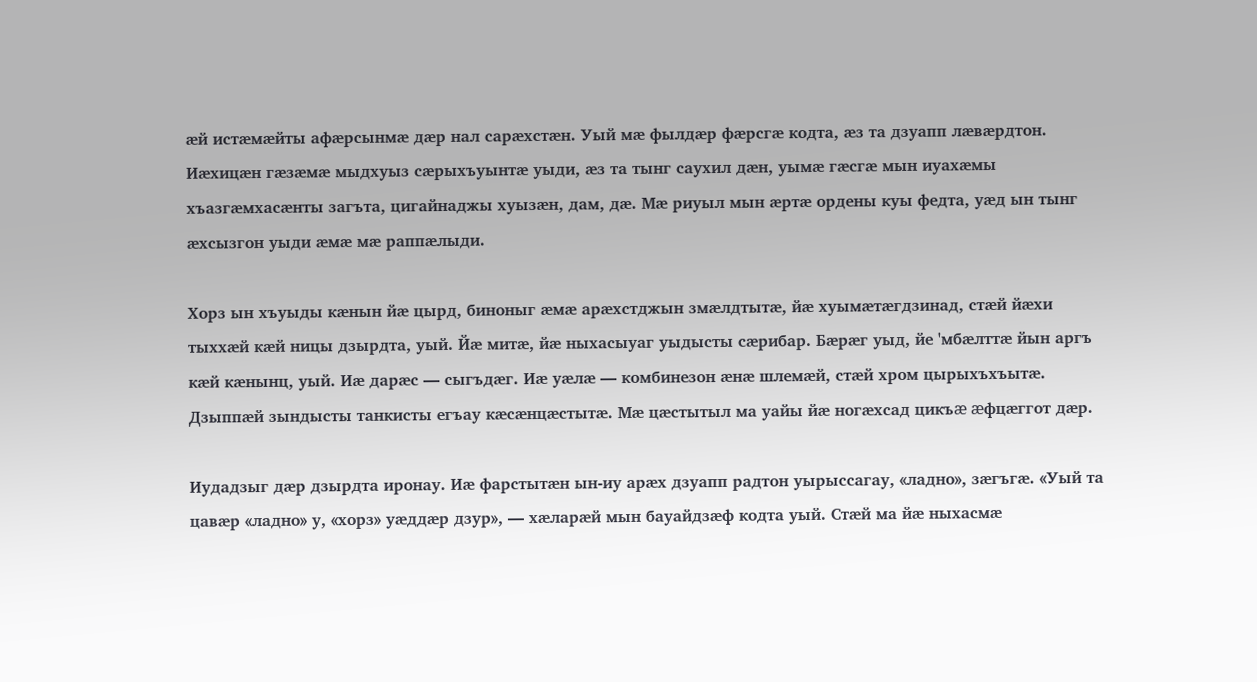æй истæмæйты афæрсынмæ дæр нал сарæхстæн. Уый мæ фылдæр фæрсгæ кодта, æз та дзуапп лæвæрдтон. Иæхицæн гæзæмæ мыдхуыз сæрыхъуынтæ уыди, æз та тынг саухил дæн, уымæ гæсгæ мын иуахæмы хъазгæмхасæнты загъта, цигайнаджы хуызæн, дам, дæ. Мæ риуыл мын æртæ ордены куы федта, уæд ын тынг æхсызгон уыди æмæ мæ раппæлыди.

Хорз ын хъуыды кæнын йæ цырд, биноныг æмæ арæхстджын змæлдтытæ, йæ хуымæтæгдзинад, стæй йæхи тыххæй кæй ницы дзырдта, уый. Йæ митæ, йæ ныхасыуаг уыдысты сæрибар. Бæрæг уыд, йе 'мбæлттæ йын аргъ кæй кæнынц, уый. Иæ дарæс — сыгъдæг. Иæ уæлæ — комбинезон æнæ шлемæй, стæй хром цырыхъхъытæ. Дзыппæй зындысты танкисты егъау кæсæнцæстытæ. Мæ цæстытыл ма уайы йæ ногæхсад цикъæ æфцæггот дæр.

Иудадзыг дæр дзырдта иронау. Иæ фарстытæн ын-иу арæх дзуапп радтон уырыссагау, «ладно», зæгъгæ. «Уый та цавæр «ладно» у, «хорз» уæддæр дзур», — хæларæй мын бауайдзæф кодта уый. Стæй ма йæ ныхасмæ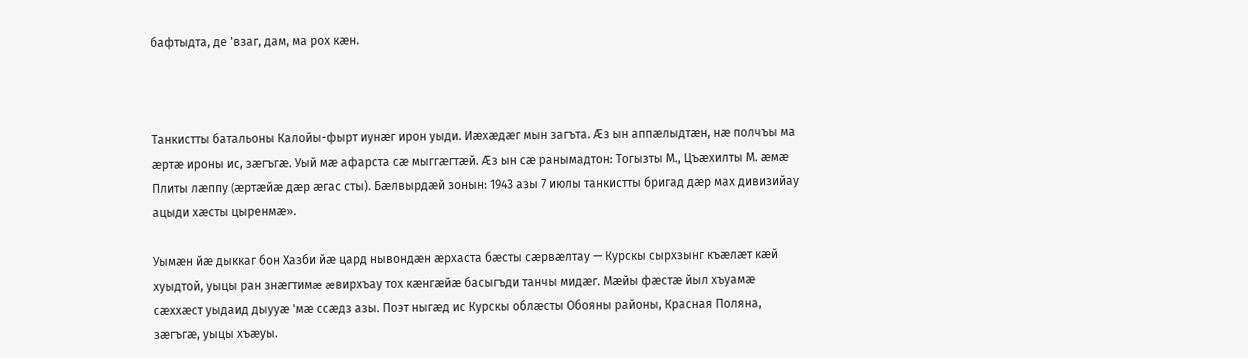бафтыдта, де 'взаг, дам, ма рох кæн.



Танкистты батальоны Калойы-фырт иунæг ирон уыди. Иæхæдæг мын загъта. Æз ын аппæлыдтæн, нæ полчъы ма æртæ ироны ис, зæгъгæ. Уый мæ афарста сæ мыггæгтæй. Æз ын сæ ранымадтон: Тогызты М., Цъæхилты М. æмæ Плиты лæппу (æртæйæ дæр æгас сты). Бæлвырдæй зонын: 1943 азы 7 июлы танкистты бригад дæр мах дивизийау ацыди хæсты цыренмæ».

Уымæн йæ дыккаг бон Хазби йæ цард нывондæн æрхаста бæсты сæрвæлтау — Курскы сырхзынг къæлæт кæй хуыдтой, уыцы ран знæгтимæ æвирхъау тох кæнгæйæ басыгъди танчы мидæг. Мæйы фæстæ йыл хъуамæ сæххæст уыдаид дыууæ 'мæ ссæдз азы. Поэт ныгæд ис Курскы облæсты Обояны районы, Красная Поляна, зæгъгæ, уыцы хъæуы.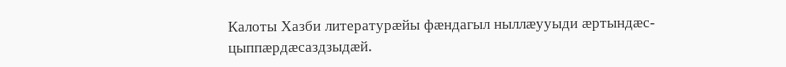Калоты Хазби литературæйы фæндагыл ныллæууыди æртындæс-цыппæрдæсаздзыдæй.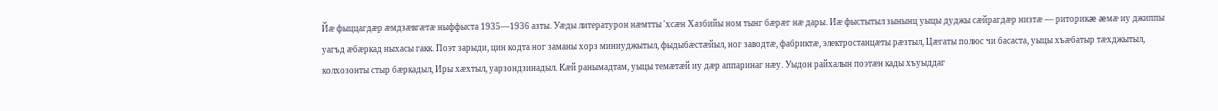Йæ фыццагдæр æмдзæвгæтæ ныффыста 1935—1936 азты. Уæды литературон нæмтты 'хсæн Хазбийы ном тынг бæрæг нæ дары. Иæ фыстытыл зынынц уыцы дуджы сæйрагдæр низтæ — риторикæ æмæ иу джиппы уагъд æбæркад ныхасы гакк. Поэт зарыди, цин кодта ног заманы хорз миниуджытыл, фыдыбæстæйыл, ног заводтæ, фабриктæ, электростанцæты рæзтыл, Цæгаты полюс чи басаста, уыцы хъæбатыр тæхджытыл, колхозонты стыр бæркадыл, Иры хæхтыл, уарзондзинадыл. Кæй ранымадтам, уыцы темæтæй иу дæр аппаринаг нæу. Уыдон райхалын поэтæн кады хъуыддаг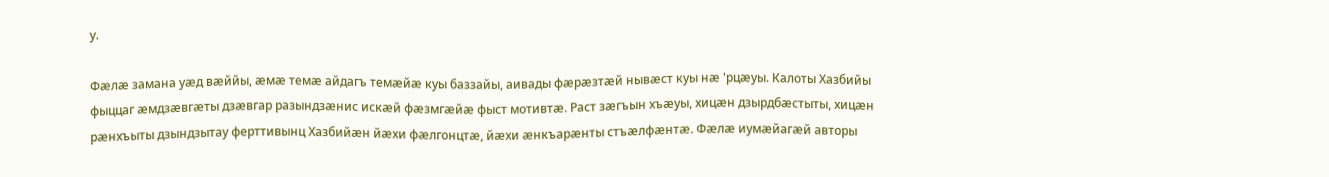у.

Фæлæ замана уæд вæййы, æмæ темæ айдагъ темæйæ куы баззайы, аивады фæрæзтæй нывæст куы нæ 'рцæуы. Калоты Хазбийы фыццаг æмдзæвгæты дзæвгар разындзæнис искæй фæзмгæйæ фыст мотивтæ. Раст зæгъын хъæуы, хицæн дзырдбæстыты, хицæн рæнхъыты дзындзытау ферттивынц Хазбийæн йæхи фæлгонцтæ, йæхи æнкъарæнты стъæлфæнтæ. Фæлæ иумæйагæй авторы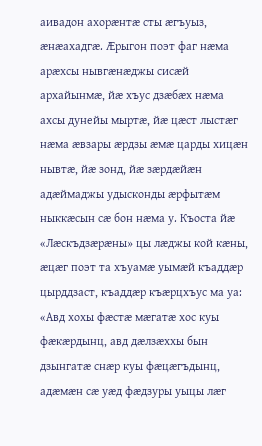аивадон ахорæнтæ сты æгъуыз, æнæахадгæ. Æрыгон поэт фаг нæма арæхсы нывгæнæджы сисæй архайынмæ, йæ хъус дзæбæх нæма ахсы дунейы мыртæ, йæ цæст лыстæг нæма æвзары æрдзы æмæ царды хицæн нывтæ, йæ зонд, йæ зæрдæйæн адæймаджы удысконды æрфытæм ныккæсын сæ бон нæма у. Къоста йæ «Лæскъдзæрæны» цы лæджы кой кæны, æцæг поэт та хъуамæ уымæй къаддæр цырддзаст, къаддæр къæрцхъус ма уа: «Авд хохы фæстæ мæгатæ хос куы фæкæрдынц, авд дæлзæххы бын дзынгатæ снæр куы фæцæгъдынц, адæмæн сæ уæд фæдзуры уыцы лæг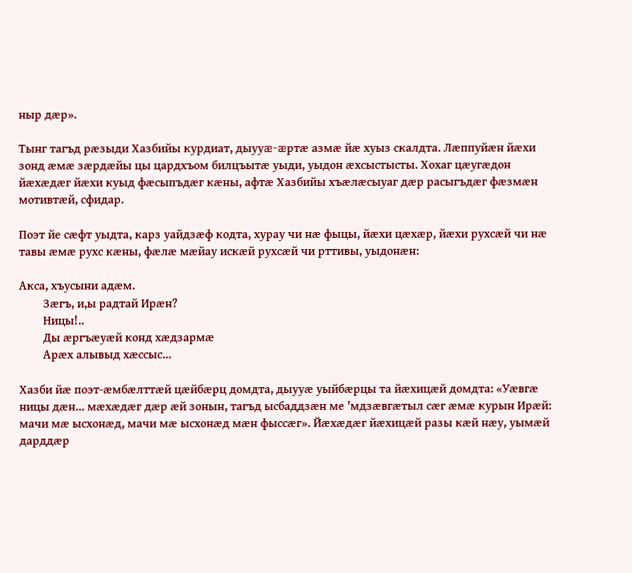ныр дæр».

Тынг тагъд рæзыди Хазбийы курдиат, дыууæ-æртæ азмæ йæ хуыз скалдта. Лæппуйæн йæхи зонд æмæ зæрдæйы цы цардхъом билцъытæ уыди, уыдон æхсыстысты. Хохаг цæугæдон йæхæдæг йæхи куыд фæсыпъдæг кæны, афтæ Хазбийы хъæлæсыуаг дæр расыгъдæг фæзмæн мотивтæй, сфидар.

Поэт йе сæфт уыдта, карз уайдзæф кодта, хурау чи нæ фыцы, йæхи цæхæр, йæхи рухсæй чи нæ тавы æмæ рухс кæны, фæлæ мæйау искæй рухсæй чи рттивы, уыдонæн:

Акса, хъусыни адæм.
        Зæгъ, и,ы радтай Ирæн?
        Ницы!..
        Ды æргъæуæй конд хæдзармæ
        Арæх алывыд хæссыс...

Хазби йæ поэт-æмбæлттæй цæйбæрц домдта, дыууæ уыйбæрцы та йæхицæй домдта: «Уæвгæ ницы дæн... мæхæдæг дæр æй зонын, тагъд ысбаддзæн ме 'мдзæвгæтыл сæг æмæ курын Ирæй: мачи мæ ысхонæд, мачи мæ ысхонæд мæн фыссæг». Йæхæдæг йæхицæй разы кæй нæу, уымæй дарддæр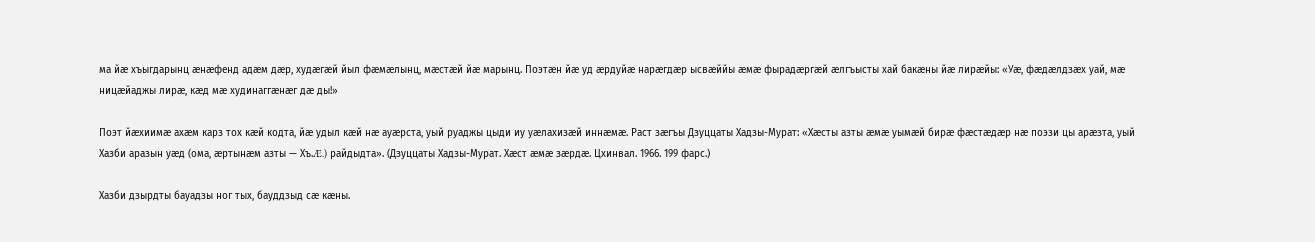ма йæ хъыгдарынц æнæфенд адæм дæр, худæгæй йыл фæмæлынц, мæстæй йæ марынц. Поэтæн йæ уд æрдуйæ нарæгдæр ысвæййы æмæ фырадæргæй æлгъысты хай бакæны йæ лирæйы: «Уæ, фæдæлдзæх уай, мæ ницæйаджы лирæ, кæд мæ худинаггæнæг дæ ды!»

Поэт йæхиимæ ахæм карз тох кæй кодта, йæ удыл кæй нæ ауæрста, уый руаджы цыди иу уæлахизæй иннæмæ. Раст зæгъы Дзуццаты Хадзы-Мурат: «Хæсты азты æмæ уымæй бирæ фæстæдæр нæ поэзи цы арæзта, уый Хазби аразын уæд (ома, æртынæм азты — Хъ.Æ.) райдыдта». (Дзуццаты Хадзы-Мурат. Хæст æмæ зæрдæ. Цхинвал. 1966. 199 фарс.)

Хазби дзырдты бауадзы ног тых, бауддзыд сæ кæны.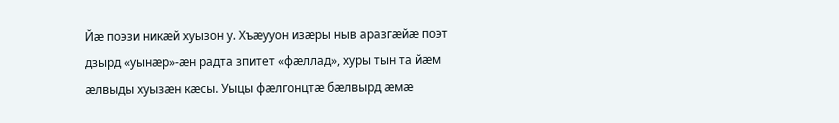Йæ поэзи никæй хуызон у. Хъæууон изæры ныв аразгæйæ поэт дзырд «уынæр»-æн радта зпитет «фæллад», хуры тын та йæм æлвыды хуызæн кæсы. Уыцы фæлгонцтæ бæлвырд æмæ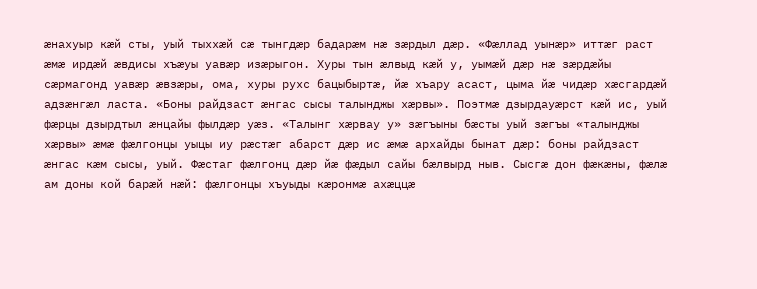æнахуыр кæй сты, уый тыххæй сæ тынгдæр бадарæм нæ зæрдыл дæр. «Фæллад уынæр» иттæг раст æмæ ирдæй æвдисы хъæуы уавæр изæрыгон. Хуры тын æлвыд кæй у, уымæй дæр нæ зæрдæйы сæрмагонд уавæр æвзæры, ома, хуры рухс бацыбыртæ, йæ хъару асаст, цыма йæ чидæр хæсгардæй адзæнгæл ласта. «Боны райдзаст æнгас сысы талынджы хæрвы». Поэтмæ дзырдауæрст кæй ис, уый фæрцы дзырдтыл æнцайы фылдæр уæз. «Талынг хæрвау у» зæгъыны бæсты уый зæгъы «талынджы хæрвы» æмæ фæлгонцы уыцы иу рæстæг абарст дæр ис æмæ архайды бынат дæр: боны райдзаст æнгас кæм сысы, уый. Фæстаг фæлгонц дæр йæ фæдыл сайы бæлвырд ныв. Сысгæ дон фæкæны, фæлæ ам доны кой барæй нæй: фæлгонцы хъуыды кæронмæ ахæццæ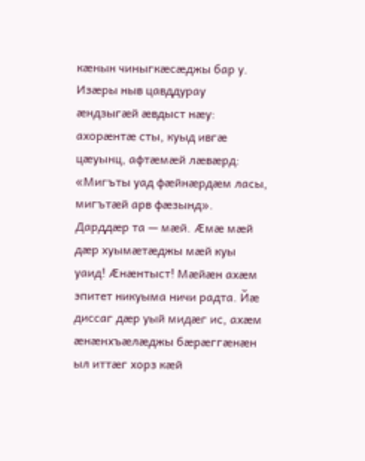кæнын чиныгкæсæджы бар у. Изæры ныв цавддурау æндзыгæй æвдыст нæу: ахорæнтæ сты, куыд ивгæ цæуынц, афтæмæй лæвæрд: «Мигъты уад фæйнæрдæм ласы, мигътæй арв фæзынд». Дарддæр та — мæй. Æмæ мæй дæр хуымæтæджы мæй куы уаид! Æнæнтыст! Мæйæн ахæм эпитет никуыма ничи радта. Йæ диссаг дæр уый мидæг ис, ахæм æнæнхъæлæджы бæрæггæнæн ыл иттæг хорз кæй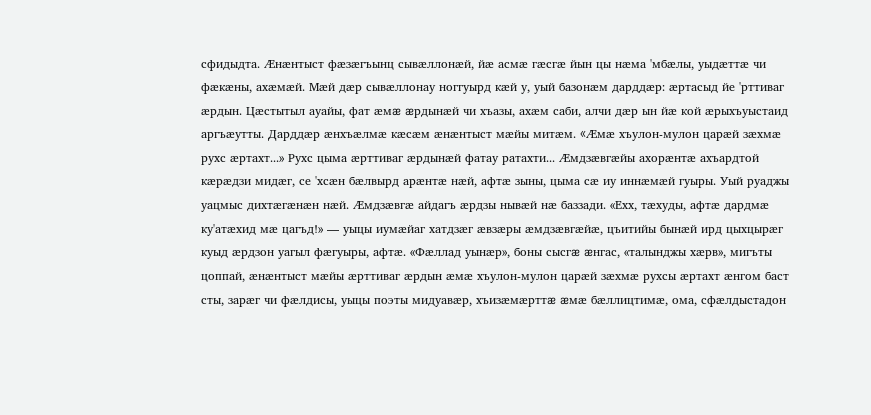сфидыдта. Æнæнтыст фæзæгъынц сывæллонæй, йæ асмæ гæсгæ йын цы нæма 'мбæлы, уыдæттæ чи фæкæны, ахæмæй. Мæй дæр сывæллонау ноггуырд кæй у, уый базонæм дарддæр: æртасыд йе 'рттиваг æрдын. Цæстытыл ауайы, фат æмæ æрдынæй чи хъазы, ахæм саби, алчи дæр ын йæ кой æрыхъуыстаид аргъæутты. Дарддæр æнхъæлмæ кæсæм æнæнтыст мæйы митæм. «Æмæ хъулон-мулон царæй зæхмæ рухс æртахт...» Рухс цыма æрттиваг æрдынæй фатау ратахти... Æмдзæвгæйы ахорæнтæ ахъардтой кæрæдзи мидæг, се 'хсæн бæлвырд арæнтæ нæй, афтæ зыны, цыма сæ иу иннæмæй гуыры. Уый руаджы уацмыс дихтæгæнæн нæй. Æмдзæвгæ айдагъ æрдзы нывæй нæ баззади. «Ехх, тæхуды, афтæ дардмæ ку'атæхид мæ цагъд!» — уыцы иумæйаг хатдзæг æвзæры æмдзæвгæйæ, цъитийы бынæй ирд цыхцырæг куыд æрдзон уагыл фæгуыры, афтæ. «Фæллад уынæр», боны сысгæ æнгас, «талынджы хæрв», мигъты цоппай, æнæнтыст мæйы æрттиваг æрдын æмæ хъулон-мулон царæй зæхмæ рухсы æртахт æнгом баст сты, зарæг чи фæлдисы, уыцы поэты мидуавæр, хъизæмæрттæ æмæ бæллицтимæ, ома, сфæлдыстадон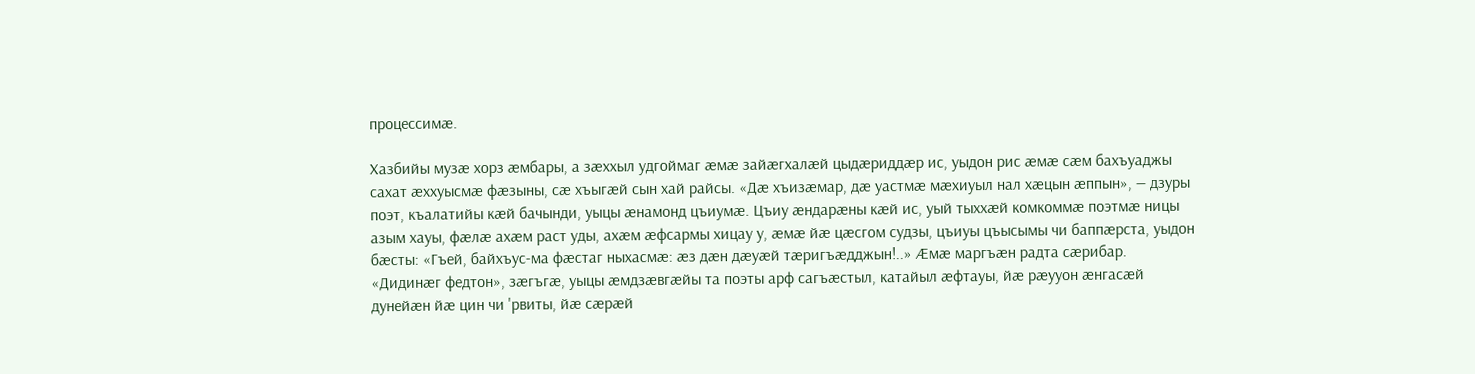процессимæ.

Хазбийы музæ хорз æмбары, а зæххыл удгоймаг æмæ зайæгхалæй цыдæриддæр ис, уыдон рис æмæ сæм бахъуаджы сахат æххуысмæ фæзыны, сæ хъыгæй сын хай райсы. «Дæ хъизæмар, дæ уастмæ мæхиуыл нал хæцын æппын», — дзуры поэт, къалатийы кæй бачынди, уыцы æнамонд цъиумæ. Цъиу æндарæны кæй ис, уый тыххæй комкоммæ поэтмæ ницы азым хауы, фæлæ ахæм раст уды, ахæм æфсармы хицау у, æмæ йæ цæсгом судзы, цъиуы цъысымы чи баппæрста, уыдон бæсты: «Гъей, байхъус-ма фæстаг ныхасмæ: æз дæн дæуæй тæригъæдджын!..» Æмæ маргъæн радта сæрибар. «Дидинæг федтон», зæгъгæ, уыцы æмдзæвгæйы та поэты арф сагъæстыл, катайыл æфтауы, йæ рæууон æнгасæй дунейæн йæ цин чи 'рвиты, йæ сæрæй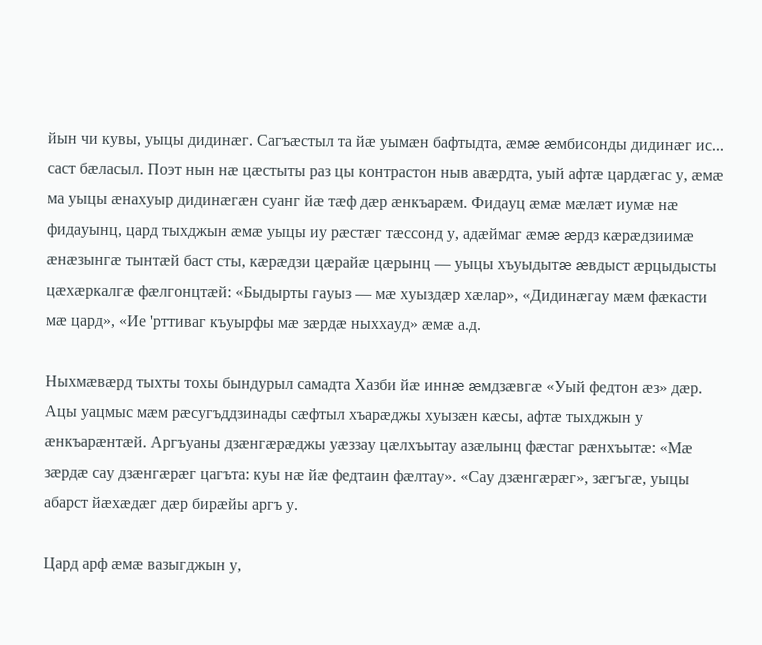йын чи кувы, уыцы дидинæг. Сагъæстыл та йæ уымæн бафтыдта, æмæ æмбисонды дидинæг ис... саст бæласыл. Поэт нын нæ цæстыты раз цы контрастон ныв авæрдта, уый афтæ цардæгас у, æмæ ма уыцы æнахуыр дидинæгæн суанг йæ тæф дæр æнкъарæм. Фидауц æмæ мæлæт иумæ нæ фидауынц, цард тыхджын æмæ уыцы иу рæстæг тæссонд у, адæймаг æмæ æрдз кæрæдзиимæ æнæзынгæ тынтæй баст сты, кæрæдзи цæрайæ цæрынц — уыцы хъуыдытæ æвдыст æрцыдысты цæхæркалгæ фæлгонцтæй: «Быдырты гауыз — мæ хуыздæр хæлар», «Дидинæгау мæм фæкасти мæ цард», «Ие 'рттиваг къуырфы мæ зæрдæ ныххауд» æмæ а.д.

Ныхмæвæрд тыхты тохы бындурыл самадта Хазби йæ иннæ æмдзæвгæ «Уый федтон æз» дæр. Ацы уацмыс мæм рæсугъддзинады сæфтыл хъарæджы хуызæн кæсы, афтæ тыхджын у æнкъарæнтæй. Аргъуаны дзæнгæрæджы уæззау цæлхъытау азæлынц фæстаг рæнхъытæ: «Мæ зæрдæ сау дзæнгæрæг цагъта: куы нæ йæ федтаин фæлтау». «Сау дзæнгæрæг», зæгъгæ, уыцы абарст йæхæдæг дæр бирæйы аргъ у.

Цард арф æмæ вазыгджын у,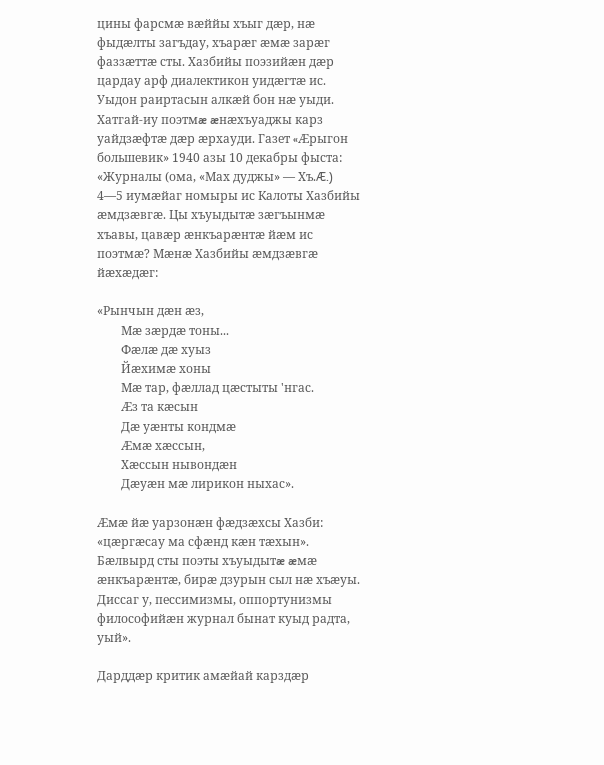цины фарсмæ вæййы хъыг дæр, нæ фыдæлты загъдау, хъарæг æмæ зарæг фаззæттæ сты. Хазбийы поэзийæн дæр цардау арф диалектикон уидæгтæ ис. Уыдон раиртасын алкæй бон нæ уыди. Хатгай-иу поэтмæ æнæхъуаджы карз уайдзæфтæ дæр æрхауди. Газет «Æрыгон большевик» 1940 азы 10 декабры фыста: «Журналы (ома, «Мах дуджы» — Хъ.Æ.) 4—5 иумæйаг номыры ис Калоты Хазбийы æмдзæвгæ. Цы хъуыдытæ зæгъынмæ хъавы, цавæр æнкъарæнтæ йæм ис поэтмæ? Мæнæ Хазбийы æмдзæвгæ йæхæдæг:

«Рынчын дæн æз,
        Мæ зæрдæ тоны...
        Фæлæ дæ хуыз
        Йæхимæ хоны
        Мæ тар, фæллад цæстыты 'нгас.
        Æз та кæсын
        Дæ уæнты кондмæ
        Æмæ хæссын,
        Хæссын нывондæн
        Дæуæн мæ лирикон ныхас».

Æмæ йæ уарзонæн фæдзæхсы Хазби: «цæргæсау ма сфæнд кæн тæхын». Бæлвырд сты поэты хъуыдытæ æмæ æнкъарæнтæ, бирæ дзурын сыл нæ хъæуы. Диссаг у, пессимизмы, оппортунизмы философийæн журнал бынат куыд радта, уый».

Дарддæр критик амæйай карздæр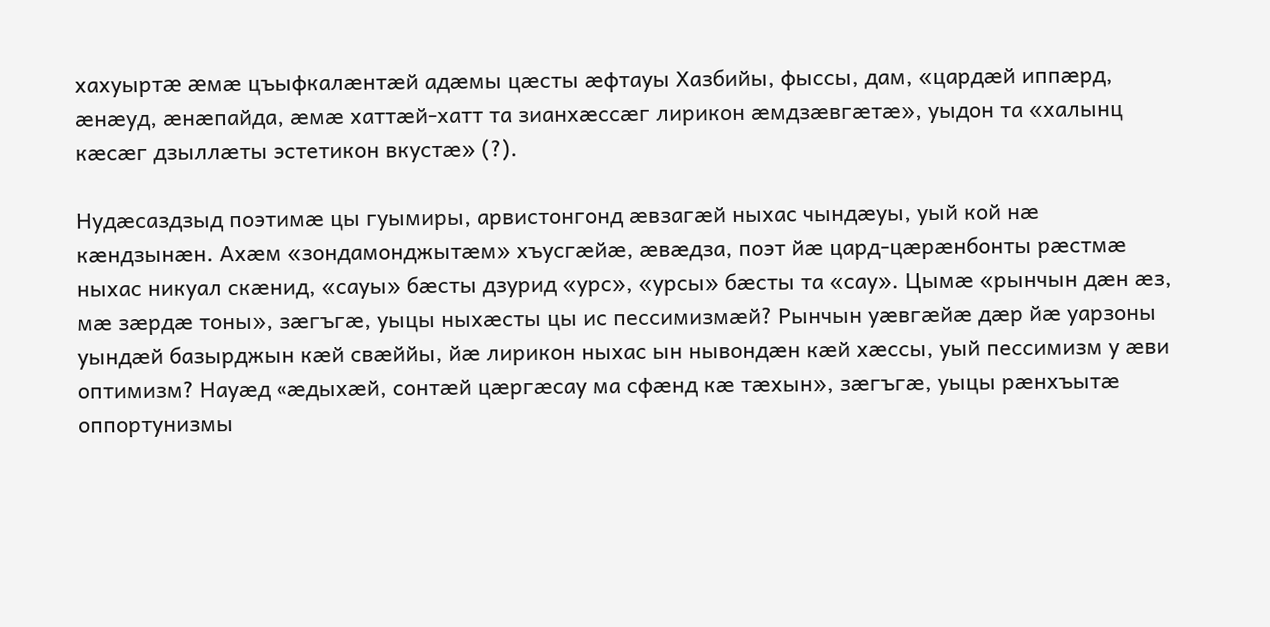хахуыртæ æмæ цъыфкалæнтæй адæмы цæсты æфтауы Хазбийы, фыссы, дам, «цардæй иппæрд, æнæуд, æнæпайда, æмæ хаттæй-хатт та зианхæссæг лирикон æмдзæвгæтæ», уыдон та «халынц кæсæг дзыллæты эстетикон вкустæ» (?).

Нудæсаздзыд поэтимæ цы гуымиры, арвистонгонд æвзагæй ныхас чындæуы, уый кой нæ кæндзынæн. Ахæм «зондамонджытæм» хъусгæйæ, æвæдза, поэт йæ цард-цæрæнбонты рæстмæ ныхас никуал скæнид, «сауы» бæсты дзурид «урс», «урсы» бæсты та «сау». Цымæ «рынчын дæн æз, мæ зæрдæ тоны», зæгъгæ, уыцы ныхæсты цы ис пессимизмæй? Рынчын уæвгæйæ дæр йæ уарзоны уындæй базырджын кæй свæййы, йæ лирикон ныхас ын нывондæн кæй хæссы, уый пессимизм у æви оптимизм? Науæд «æдыхæй, сонтæй цæргæсау ма сфæнд кæ тæхын», зæгъгæ, уыцы рæнхъытæ оппортунизмы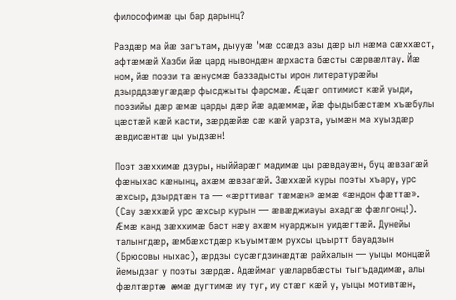философимæ цы бар дарынц?

Раздæр ма йæ загътам, дыууæ 'мæ ссæдз азы дæр ыл нæма сæххæст, афтæмæй Хазби йæ цард нывондæн æрхаста бæсты сæрвæлтау. Йæ ном, йæ поэзи та æнусмæ баззадысты ирон литературæйы дзырддзæугæдæр фысджыты фарсмæ. Æцæг оптимист кæй уыди, поэзийы дæр æмæ царды дæр йæ адæммæ, йæ фыдыбæстæм хъæбулы цæстæй кæй касти, зæрдæйæ сæ кæй уарзта, уымæн ма хуыздæр æвдисæнтæ цы уыдзæн!

Поэт зæххимæ дзуры, ныййарæг мадимæ цы рæвдауæн, буц æвзагæй фæныхас кæнынц, ахæм æвзагæй. Зæххæй куры поэты хъару, урс æхсыр, дзырдтæн та — «æрттиваг тæмæн» æмæ «æндон фæттæ». (Сау зæххæй урс æхсыр курын — æвæджиауы ахадгæ фæлгонц!). Æмæ канд зæххимæ баст нæу ахæм нуарджын уидæгтæй. Дунейы талынгдæр, æмбæхстдæр къуымтæм рухсы цъыртт бауадзын (Брюсовы ныхас), æрдзы сусæгдзинæдтæ райхалын — уыцы монцæй йемыдзаг у поэты зæрдæ. Адæймаг уæларвбæсты тыгъдадимæ, алы фæлтæртæ æмæ дугтимæ иу туг, иу стæг кæй у, уыцы мотивтæн,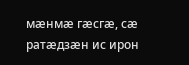мæнмæ гæсгæ, сæ ратæдзæн ис ирон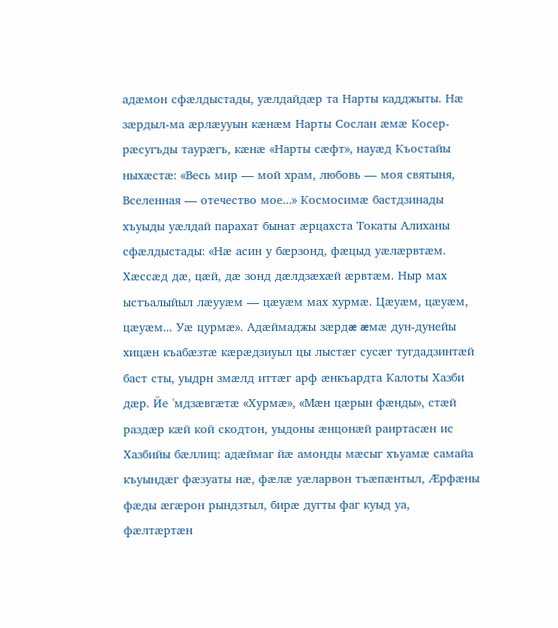адæмон сфæлдыстады, уæлдайдæр та Нарты кадджыты. Нæ зæрдыл-ма æрлæууын кæнæм Нарты Сослан æмæ Косер-рæсугъды таурæгъ, кæнæ «Нарты сæфт», науæд Къостайы ныхæстæ: «Весь мир — мой храм, любовь — моя святыня, Вселенная — отечество мое...» Космосимæ бастдзинады хъуыды уæлдай парахат бынат æрцахста Токаты Алиханы сфæлдыстады: «Нæ асин у бæрзонд, фæцыд уæлæрвтæм. Хæссæд дæ, цæй, дæ зонд дæлдзæхæй æрвтæм. Ныр мах ыстъалыйыл лæууæм — цæуæм мах хурмæ. Цæуæм, цæуæм, цæуæм... Уæ цурмæ». Адæймаджы зæрдæ æмæ дун-дунейы хицæн къабæзтæ кæрæдзиуыл цы лыстæг сусæг тугдадзинтæй баст сты, уыдрн змæлд иттæг арф æнкъардта Калоты Хазби дæр. Йе 'мдзæвгæтæ «Хурмæ», «Мæн цæрын фæнды», стæй раздæр кæй кой скодтон, уыдоны æнцонæй раиртасæн ис Хазбийы бæллиц: адæймаг йæ амонды мæсыг хъуамæ самайа къуындæг фæзуаты нæ, фæлæ уæларвон тъæпæнтыл, Æрфæны фæды æгæрон рындзтыл, бирæ дугты фаг куыд уа, фæлтæртæн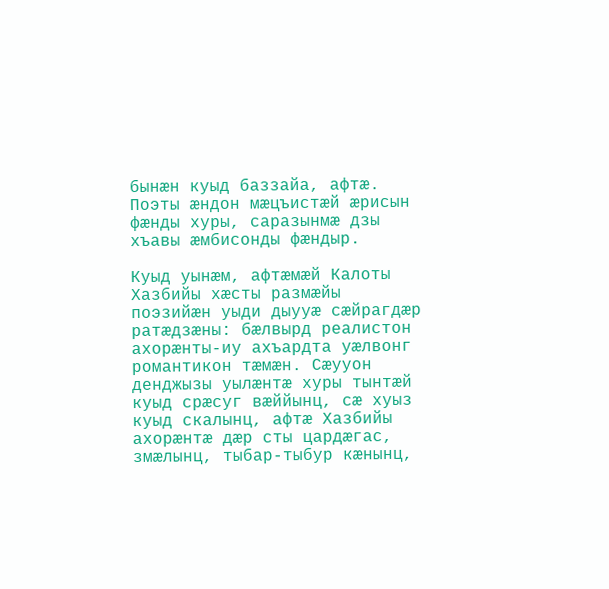бынæн куыд баззайа, афтæ. Поэты æндон мæцъистæй æрисын фæнды хуры, саразынмæ дзы хъавы æмбисонды фæндыр.

Куыд уынæм, афтæмæй Калоты Хазбийы хæсты размæйы поэзийæн уыди дыууæ сæйрагдæр ратæдзæны: бæлвырд реалистон ахорæнты-иу ахъардта уæлвонг романтикон тæмæн. Сæууон денджызы уылæнтæ хуры тынтæй куыд срæсуг вæййынц, сæ хуыз куыд скалынц, афтæ Хазбийы ахорæнтæ дæр сты цардæгас, змæлынц, тыбар-тыбур кæнынц,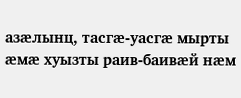азæлынц, тасгæ-уасгæ мырты æмæ хуызты раив-баивæй нæм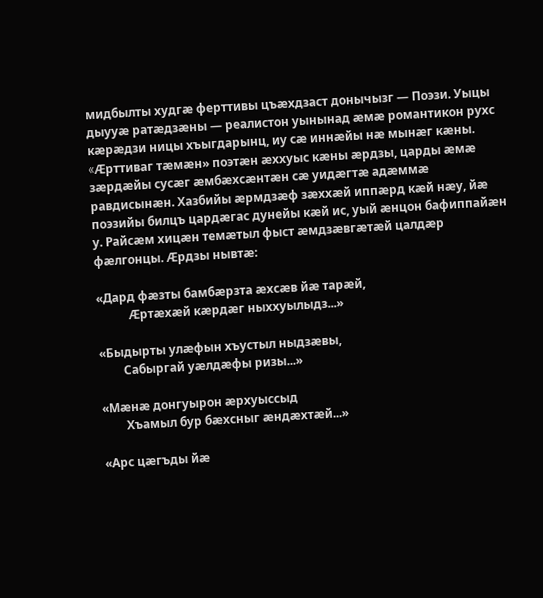мидбылты худгæ ферттивы цъæхдзаст донычызг — Поэзи. Уыцы дыууæ ратæдзæны — реалистон уынынад æмæ романтикон рухс кæрæдзи ницы хъыгдарынц, иу сæ иннæйы нæ мынæг кæны. «Æрттиваг тæмæн» поэтæн æххуыс кæны æрдзы, царды æмæ зæрдæйы сусæг æмбæхсæнтæн сæ уидæгтæ адæммæ равдисынæн. Хазбийы æрмдзæф зæххæй иппæрд кæй нæу, йæ поэзийы билцъ цардæгас дунейы кæй ис, уый æнцон бафиппайæн у. Райсæм хицæн темæтыл фыст æмдзæвгæтæй цалдæр фæлгонцы. Æрдзы нывтæ:

«Дард фæзты бамбæрзта æхсæв йæ тарæй,
        Æртæхæй кæрдæг ныххуылыдз...»

«Быдырты улæфын хъустыл ныдзæвы,
        Сабыргай уæлдæфы ризы...»

«Мæнæ донгуырон æрхуыссыд
        Хъамыл бур бæхсныг æндæхтæй...»

«Арс цæгъды йæ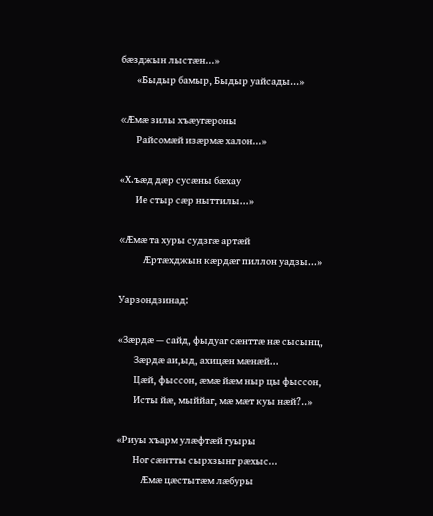бæзджын лыстæн...»
        «Быдыр бамыр, Быдыр уайсады...»

«Æмæ зилы хъæугæроны
        Райсомæй изæрмæ халон...»

«Х.ъæд дæр сусæны бæхау
        Ие стыр сæр ныттилы...»

«Æмæ та хуры судзгæ артæй
        Æртæхджын кæрдæг пиллон уадзы...»

Уарзондзинад:

«Зæрдæ — сайд, фыдуаг сæнттæ нæ сысынц,
        Зæрдæ аи,ыд, ахицæн мæнæй...
        Цæй, фыссон, æмæ йæм ныр цы фыссон,
        Исты йæ, мыййаг, мæ мæт куы нæй?..»

«Риуы хъарм улæфтæй гуыры
        Ног сæнтты сырхзынг рæхыс...
        Æмæ цæстытæм лæбуры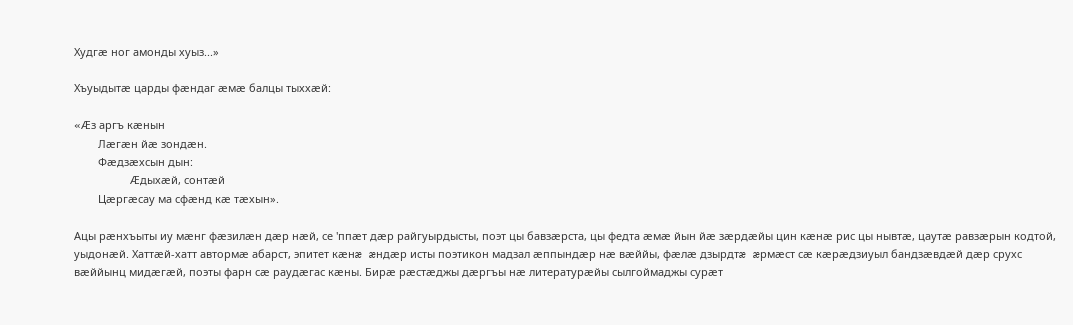Худгæ ног амонды хуыз...»

Хъуыдытæ царды фæндаг æмæ балцы тыххæй:

«Æз аргъ кæнын
        Лæгæн йæ зондæн.
        Фæдзæхсын дын:
        Æдыхæй, сонтæй
        Цæргæсау ма сфæнд кæ тæхын».

Ацы рæнхъыты иу мæнг фæзилæн дæр нæй, се 'ппæт дæр райгуырдысты, поэт цы бавзæрста, цы федта æмæ йын йæ зæрдæйы цин кæнæ рис цы нывтæ, цаутæ равзæрын кодтой, уыдонæй. Хаттæй-хатт автормæ абарст, эпитет кæнæ æндæр исты поэтикон мадзал æппындæр нæ вæййы, фæлæ дзырдтæ æрмæст сæ кæрæдзиуыл бандзæвдæй дæр срухс вæййынц мидæгæй, поэты фарн сæ раудæгас кæны. Бирæ рæстæджы дæргъы нæ литературæйы сылгоймаджы сурæт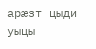арæзт цыди уыцы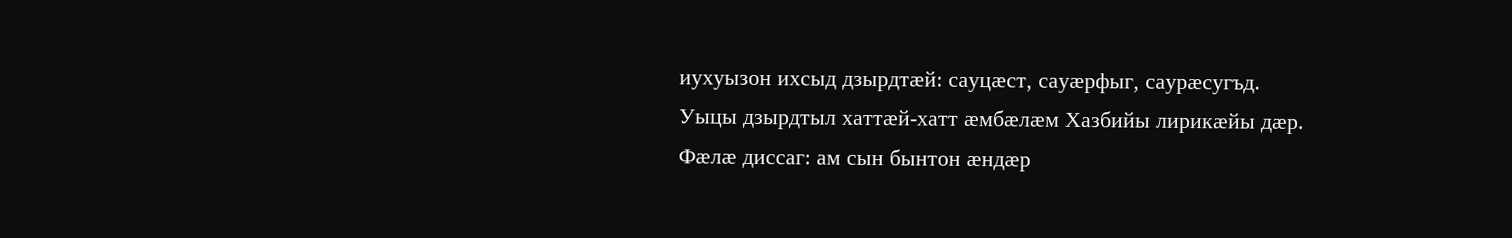иухуызон ихсыд дзырдтæй: сауцæст, сауæрфыг, саурæсугъд. Уыцы дзырдтыл хаттæй-хатт æмбæлæм Хазбийы лирикæйы дæр. Фæлæ диссаг: ам сын бынтон æндæр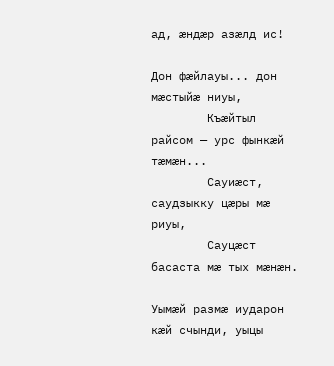ад, æндæр азæлд ис!

Дон фæйлауы... дон мæстыйæ ниуы,
        Къæйтыл райсом — урс фынкæй тæмæн...
        Сауиæст, саудзыкку цæры мæ риуы,
        Сауцæст басаста мæ тых мæнæн.

Уымæй размæ иударон кæй счынди, уыцы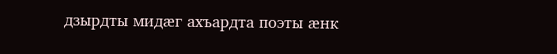дзырдты мидæг ахъардта поэты æнк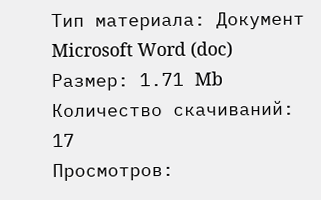Тип материала: Документ Microsoft Word (doc)
Размер: 1.71 Mb
Количество скачиваний: 17
Просмотров: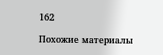162

Похожие материалы